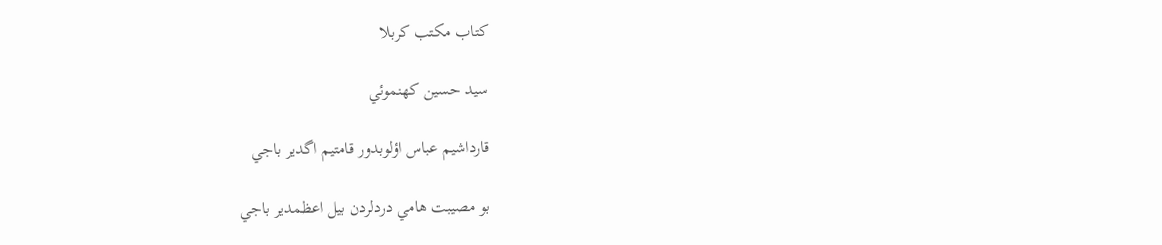کتاب مكتب كربلا

سيد حسين كهنموئي

قارداشيم عباس اؤلوبدور قامتيم اگدير باجي

بو مصيبت هامي دردلردن بيل اعظمدير باجي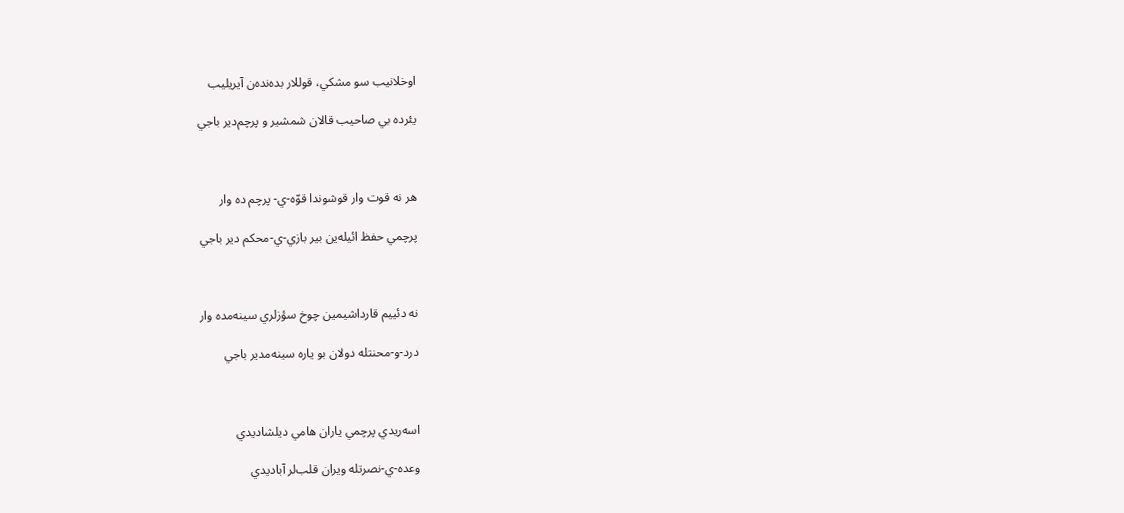اوخلانيب سو مشكي، قوللار بده‌نده‌ن آيريليب

يئرده بي صاحيب قالان شمشير و پرچم‌دير باجي



هر نه قوت وار قوشوندا قوّه-ي- پرچم ده وار

پرچمي حفظ ائيله‌ين بير بازي-ي-محكم دير باجي



نه دئييم قارداشيمين چوخ سؤزلري سينه‌مده وار

درد-و-محنتله دولان بو ياره سينه‌مدير باجي



اسه‌ريدي پرچمي ياران هامي ديلشاديدي

وعده-ي-نصرتله ويران قلب‌لر آباديدي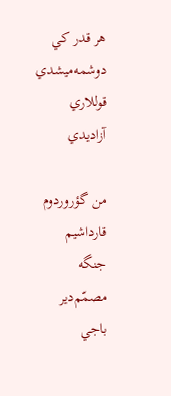هر قدر كي دوشمه‌ميشدي قوللاري آزاديدي

من گؤروردوم قارداشيم جنگه مصمّم‌دير باجي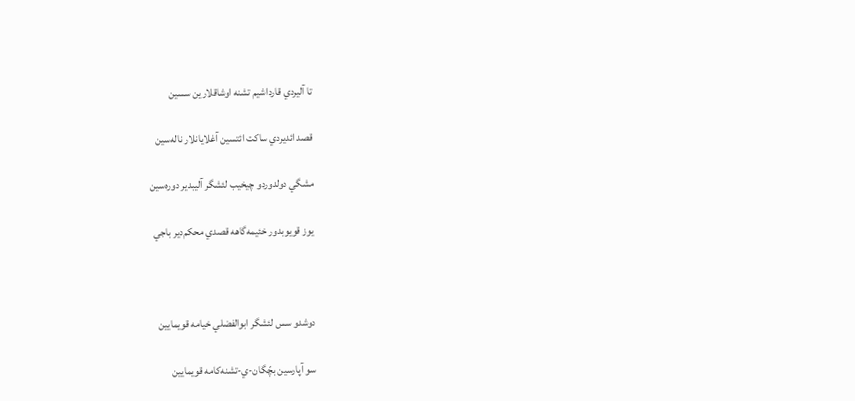تا آليردي قارداشيم تشنه اوشاقلارين سسين

قصد ائديردي ساكت ائتسين آغلايانلار ناله‌سين

مشگي دولدوردو چيخيب لئشگر آليبدير دوره‌سين

يوز قويوبدور خئيمه‌گاهه قصدي محكم‌دير باجي



دوشدو سس لئشگر ابوالفضلي خيامه قويمايين

سو آپارسين بچّگان-ي-تشنه‌كامه قويمايين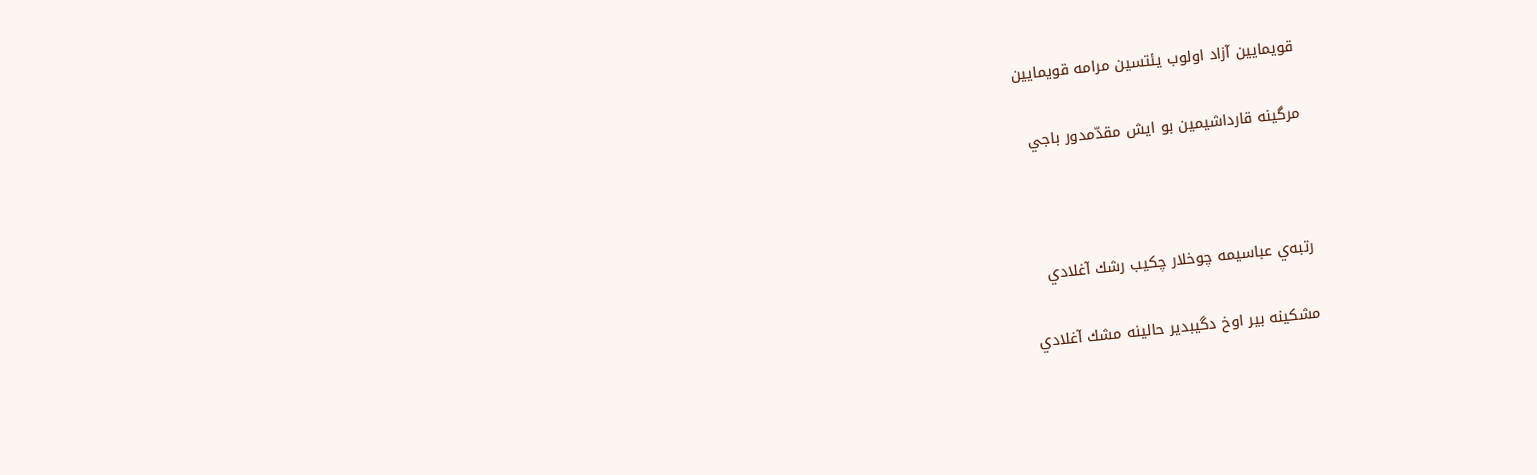قويمايين آزاد اولوب يئتسين مرامه قويمايين

مرگينه قارداشيمين بو ايش مقدّمدور باجي



رتبه‌‌ي عباسيمه چوخلار چكيب رشك آغلادي

مشكينه بير اوخ دگيبدير حالينه مشك آغلادي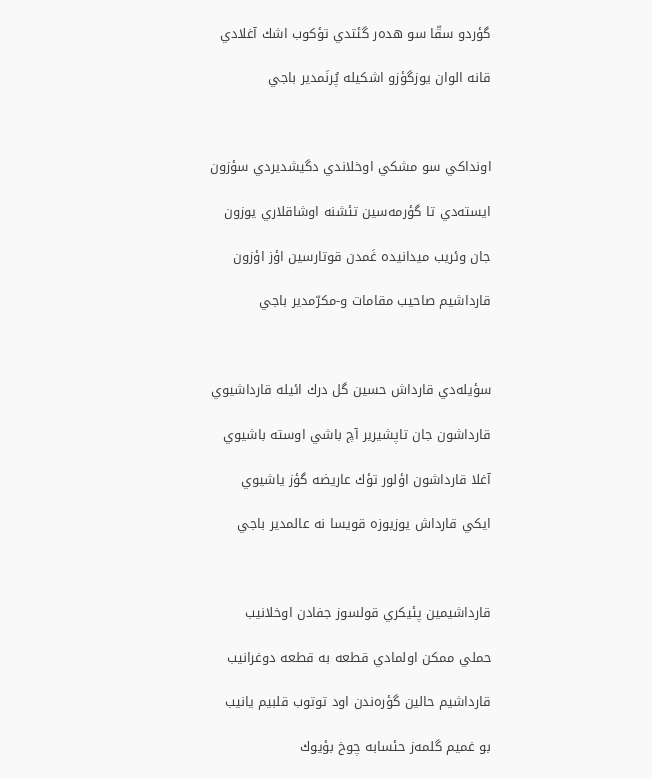گؤردو سقّا سو هده‌ر گئتدي تؤكوب اشك آغلادي

قانه الوان يوزگؤزو اشكيله پُرنَمدير باجي



اونداكي سو مشكي اوخلاندي دگيشديردي سؤزون

ايسته‌دي تا گؤرمه‌سين تئشنه اوشاقلاري يوزون

جان وئريب ميدانيده غَمدن قوتارسين اؤز اؤزون

قارداشيم صاحيب مقامات و-مكرّمدير باجي



سؤيله‌دي قارداش حسين گل درك ائيله قارداشيوي

قارداشون جان تاپشيرير آچ باشي اوسته باشيوي

آغلا قارداشون اؤلور تؤك عاريضه گؤز ياشيوي

ايكي قارداش يوزيوزه قويسا نه عالمدير باجي



قارداشيمين پئيكري قولسوز جفادن اوخلانيب

حملي ممكن اولمادي قطعه به قطعه دوغرانيب

قارداشيم حالين گؤره‌ندن اود توتوب قلبيم يانيب

بو غميم گلمه‌ز حئسابه چوخ بؤيوك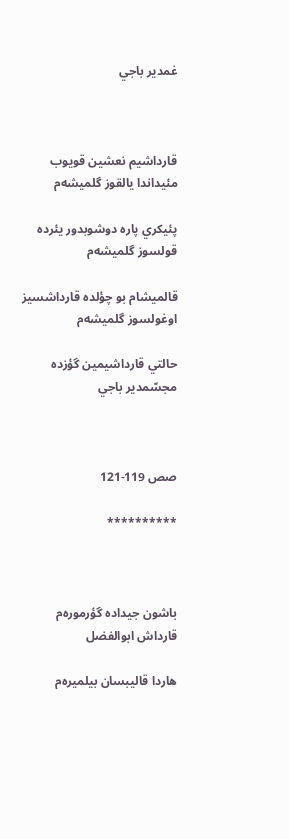غمدير باجي



قارداشيم نعشين قويوب مئيداندا يالقوز گلميشه‌م

پئيكري پاره دوشوبدور يئرده قولسوز گلميشه‌م

قالميشام بو چؤلده قارداشسيز اوغولسوز گلميشه‌م

حالتي قارداشيمين گؤزده مجسّمدير باجي



صص 119-121

**********



باشون جيداده گؤرموره‌م قارداش ابوالفضل

هاردا قاليبسان بيلميره‌م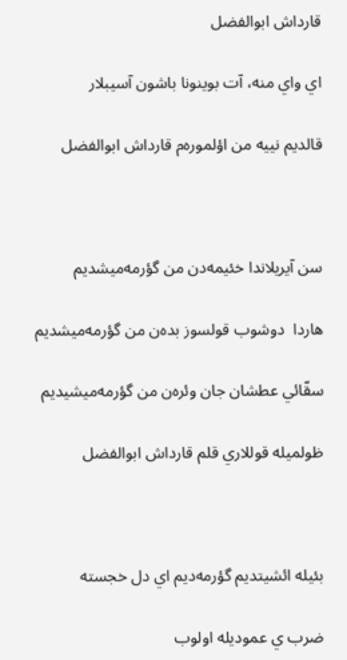قارداش ابوالفضل

اي واي منه، آت بوينونا باشون آسيبلار

قالديم نييه من اؤلموره‌م قارداش ابوالفضل



سن آيريلاندا خئيمه‌دن من گؤرمه‌ميشديم

هاردا  دوشوب قولسوز بده‌ن من گؤرمه‌ميشديم

سقّائي عطشان جان وئره‌ن من گؤرمه‌ميشيديم

ظولميله قوللاري قلم قارداش ابوالفضل



بئيله ائشيتديم گؤرمه‌ديم اي دل خجسته

ضرب ي عموديله اولوب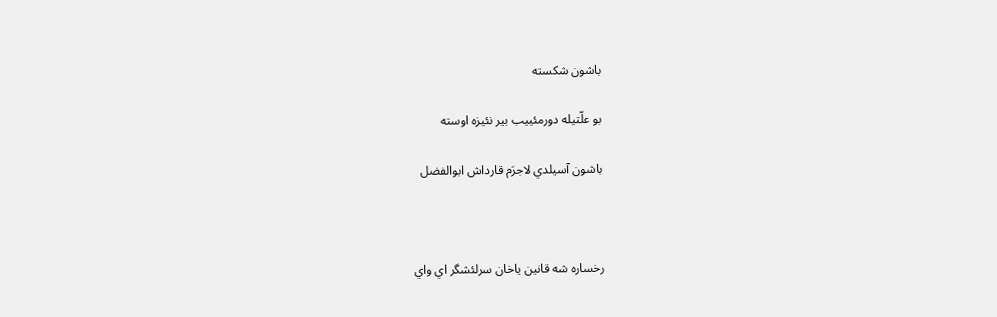باشون شكسته

بو علّتيله دورمئييب بير نئيزه اوسته

باشون آسيلدي لاجرَم قارداش ابوالفضل



رخساره شه قانين ياخان سرلئشگر اي واي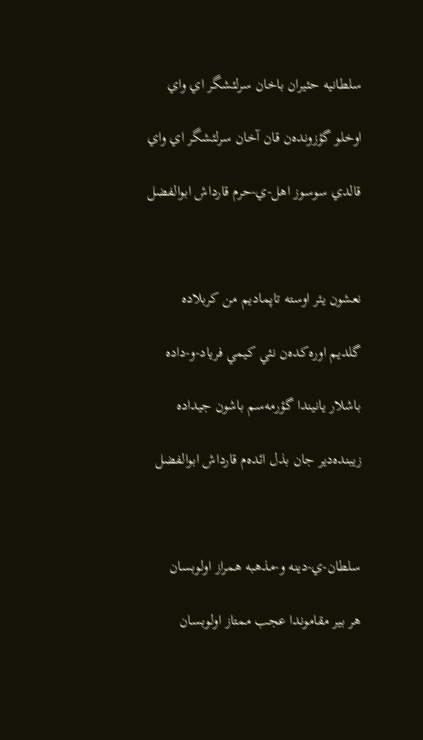سلطانيه حئيران باخان سرلئشگر اي واي

اوخلو گؤزونده‌ن قان آخان سرلئشگر اي واي

قالدي سوسوز اهل-ي-حرم قارداش ابوالفضل



نعشون يئر اوسته تاپماديم من كربلاده

گلديم اوره‌كده‌ن نئي كيمي فرياد-و-داده

باشلار يانيندا گؤرمه‌سم باشون جيداده

زيبنده‌دير جان بذل ائده‌م قارداش ابوالفضل



سلطان-ي-دينه و-مذهبه همراز اولوبسان

هر بير مقاموندا عجب ممتاز اولوبسان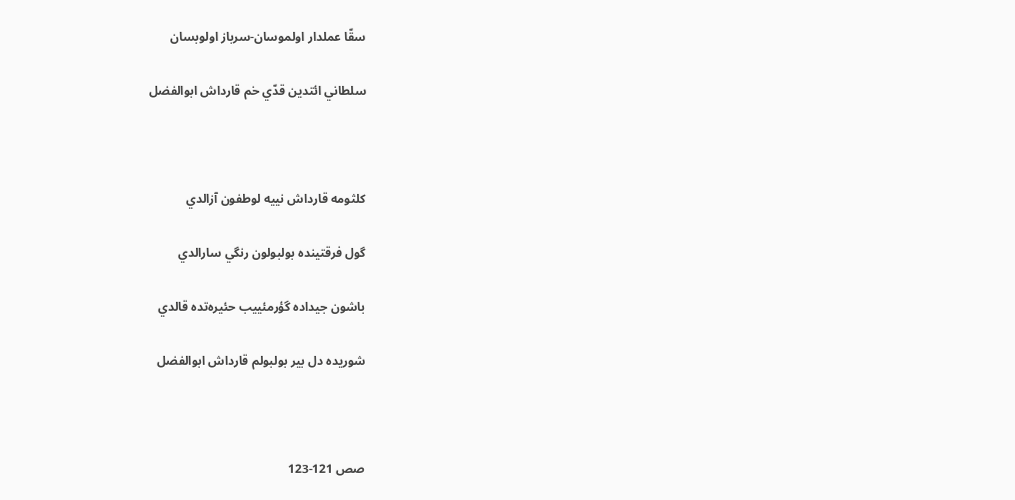سقّا عملدار اولموسان-سرباز اولوبسان

سلطاني ائتدين قدّي خم قارداش ابوالفضل



كلثومه قارداش نييه لوطفون آزالدي

گول فرقتينده بولبولون رنگي سارالدي

باشون جيداده گؤرمئييب حئيره‌تده قالدي

شوريده دل بير بولبولم قارداش ابوالفضل



صص 121-123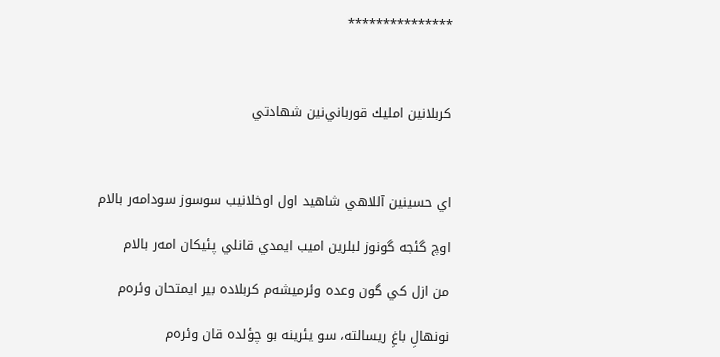***************



كربلانين امليك قورباني‌نين شهادتي



اي حسينين آللاهي شاهيد اول اوخلانيب سوسوز سودامه‌ر بالام

اوچ گئجه گونوز لبلرين اميب ايمدي قانلي پئيكان امه‌ر بالام

من ازل كي گون وعده وئرميشه‌م كربلاده بير ايمتحان وئره‌م

نونهالِ باغِ ريسالته، سو يئرينه بو چؤلده قان وئره‌م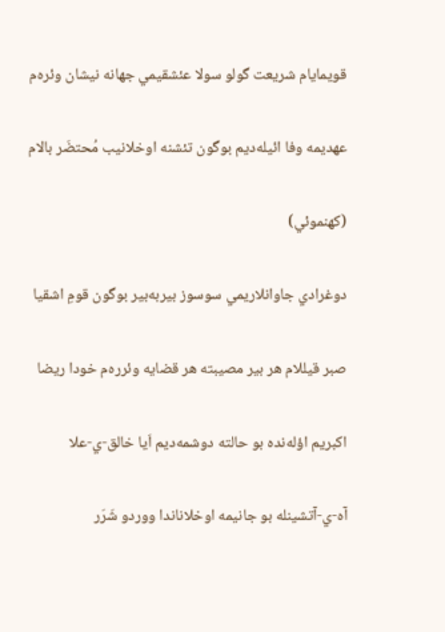قويمايام شريعت گولو سولا عئشقيمي جهانه نيشان وئره‌م

عهديمه وفا ائيله‌ديم بوگون تئشنه اوخلانيب مُحتضَر بالام

(كهنموئي)

دوغرادي جاوانلاريمي سوسوز بيربه‌بير بوگون قومِ اشقيا

صبر قيللام هر بير مصيبته هر قضايه وئرره‌م خودا ريضا

اكبريم اؤله‌نده بو حالته دوشمه‌ديم اَيا خالق-ي-علا

آه-ي-آتشينله بو جانيمه اوخلاناندا ووردو شَرَر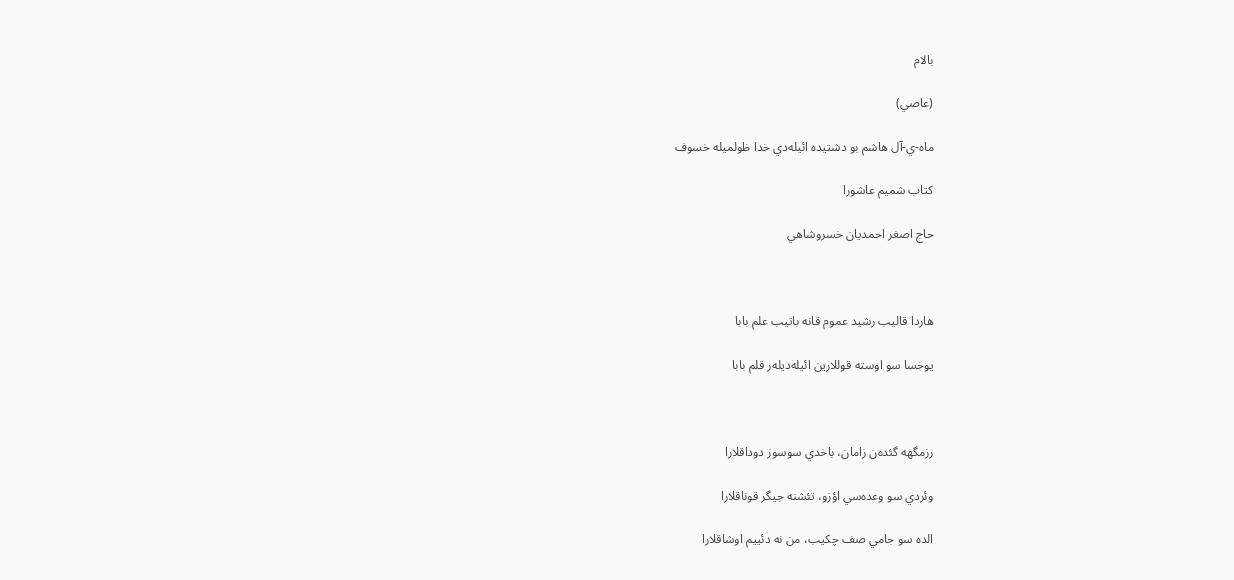بالام

(عاصي)

ماه-ي-آل هاشم بو دشتيده ائيله‌دي خدا ظولميله خسوف

کتاب شميم عاشورا

حاج اصغر احمديان خسروشاهي



هاردا قاليب رشيد عموم قانه باتيب علم بابا

يوخسا سو اوسته قوللارين ائيله‌ديله‌ر قلم بابا



رزمگهه گئده‌ن زامان، باخدي سوسوز دوداقلارا

وئردي سو وعده‌سي اؤزو، تئشنه جيگر قوناقلارا

الده سو جامي صف چكيب، من نه دئييم اوشاقلارا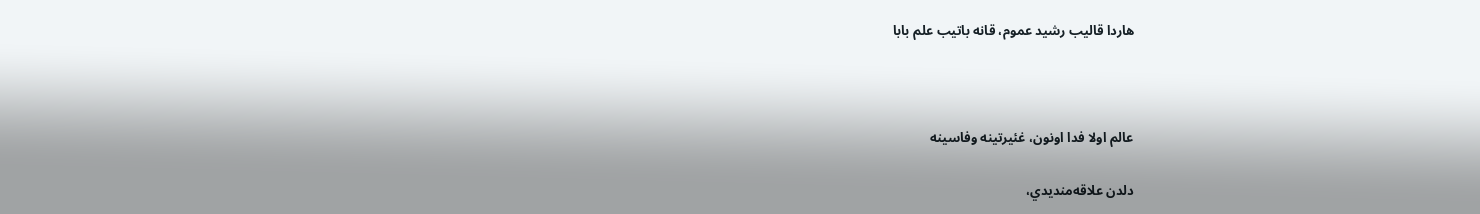هاردا قاليب رشيد عموم، قانه باتيب علم بابا



عالم اولا فدا اونون، غئيرتينه وفاسينه

دلدن علاقه‌منديدي،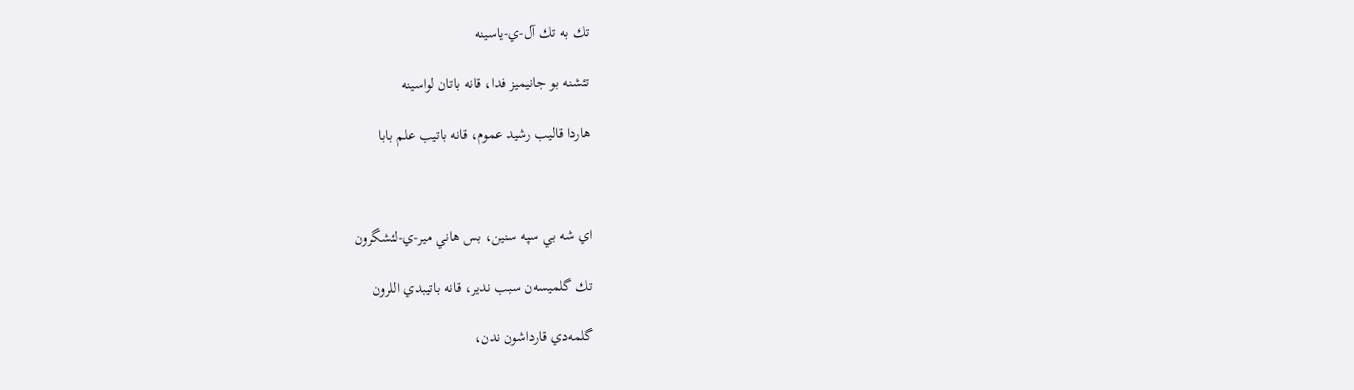تك به تك آل-ي-ياسينه

تئشنه بو جانيميز فدا، قانه باتان لواسينه

هاردا قاليب رشيد عموم، قانه باتيب علم بابا



اي شه بي سپه سنين، بس هاني مير-ي-لئشگرون

تك گلميسه‌ن سبب ندير، قانه باتيبدي اللرون

گلمه‌دي قارداشون ندن،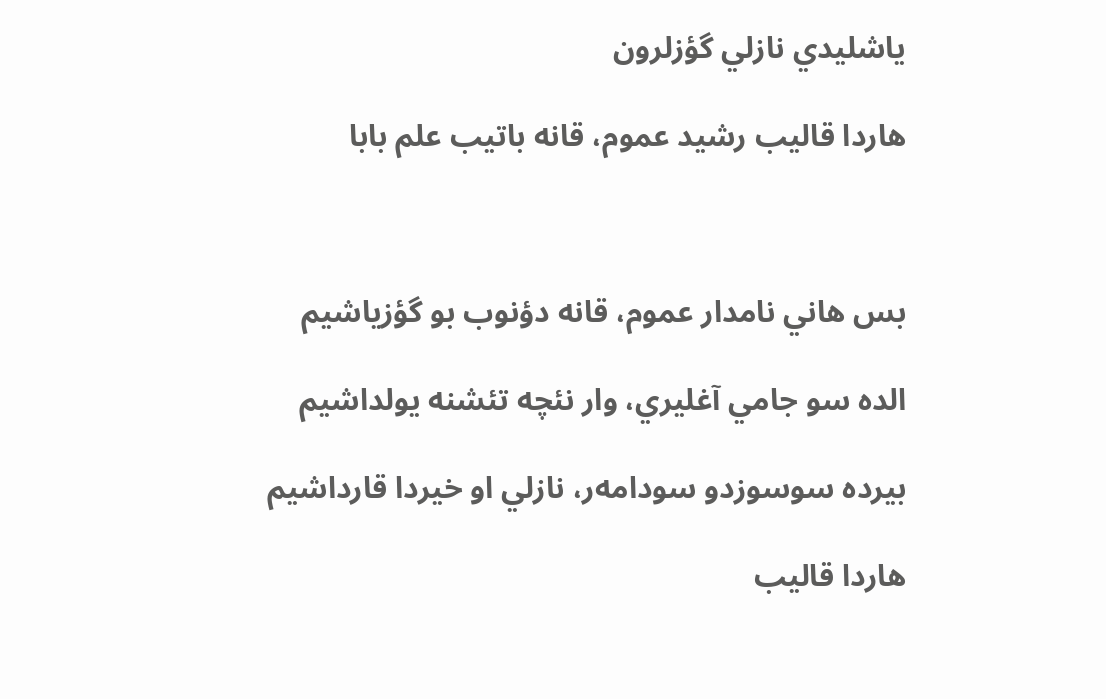ياشليدي نازلي گؤزلرون

هاردا قاليب رشيد عموم، قانه باتيب علم بابا



بس هاني نامدار عموم، قانه دؤنوب بو گؤزياشيم

الده سو جامي آغليري، وار نئچه تئشنه يولداشيم

بيرده سوسوزدو سودامه‌ر، نازلي او خيردا قارداشيم

هاردا قاليب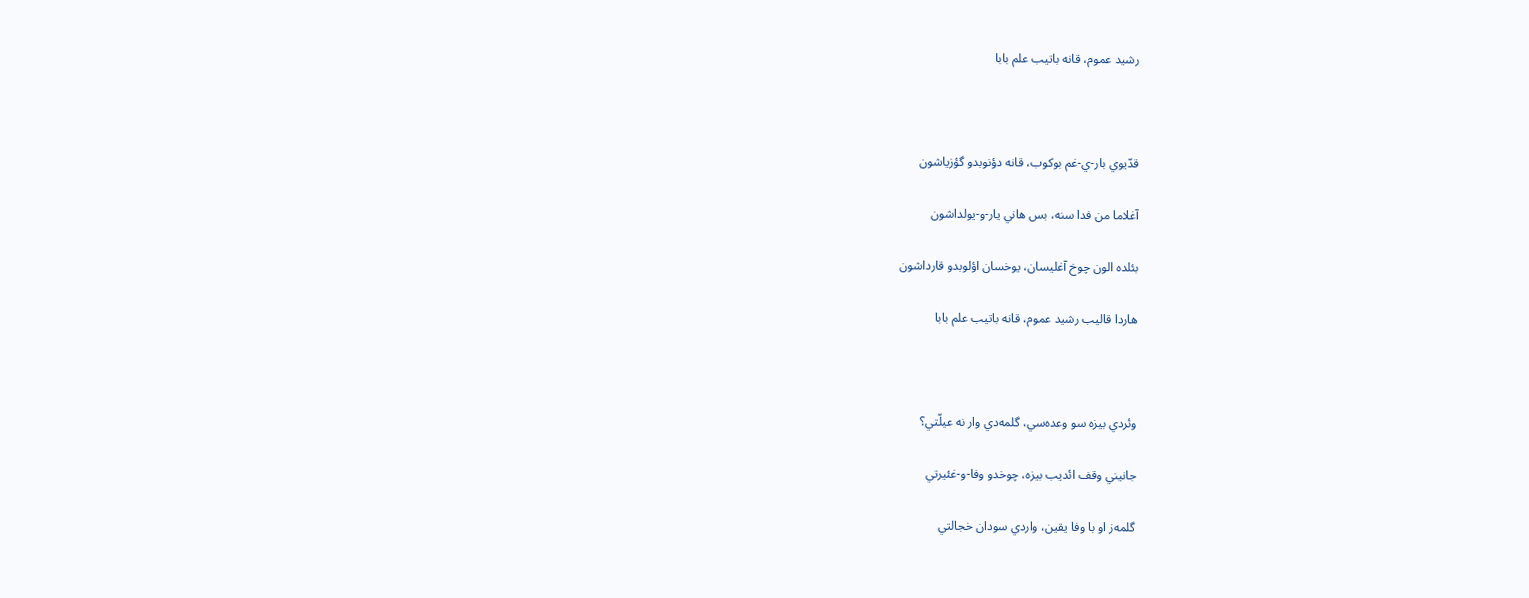رشيد عموم، قانه باتيب علم بابا



قدّيوي بار-ي-غم بوكوب، قانه دؤنوبدو گؤزياشون

آغلاما من فدا سنه، بس هاني يار-و-يولداشون

بئلده الون چوخ آغليسان، يوخسان اؤلوبدو قارداشون

هاردا قاليب رشيد عموم، قانه باتيب علم بابا



وئردي بيزه سو وعده‌سي، گلمه‌دي وار نه عيلّتي؟

جانيني وقف ائديب بيزه، چوخدو وفا-و-غئيرتي

گلمه‌ز او با وفا يقين، واردي سودان خجالتي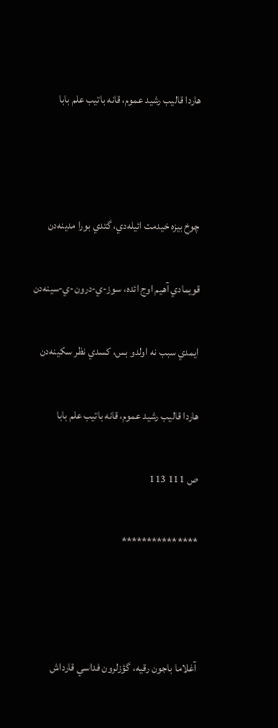هاردا قاليب رشيد عموم، قانه باتيب علم بابا



چوخ بيزه خيدمت ائيله‌دي، گتدي بورا مدينه‌دن

قويمادي آهيم اوج ائده، سوز-ي-درون-ي-سينه‌دن

ايمدي سبب نه اولدو بس، كسدي نظر سكينه‌دن

هاردا قاليب رشيد عموم، قانه باتيب علم بابا

ص 111 113

***************



آغلاما باجون رقيه، گؤزلرون فداسي قارداش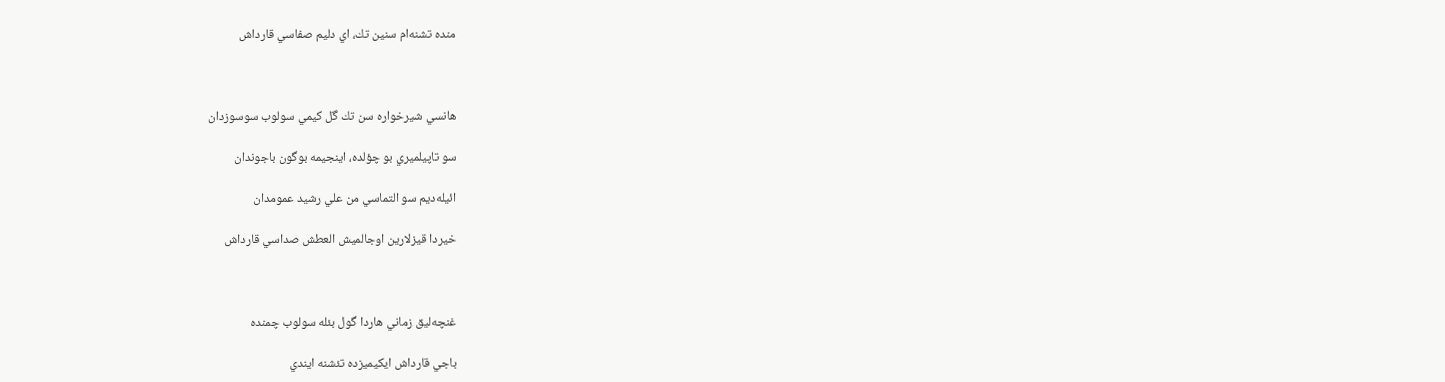منده تشنه‌ام سنين تك، اي دليم صفاسي قارداش



هانسي شيرخواره سن تك گل كيمي سولوب سوسوزدان

سو تاپيلميري بو چؤلده، اينجيمه بوگون باجوندان

ائيله‌ديم سو التماسي من علي رشيد عمومدان

خيردا قيزلارين اوجالميش العطش صداسي قارداش



غنچه‌ليق زماني هاردا گول بئله سولوب چمنده

باجي قارداش ايكيميزده تئشنه ايندي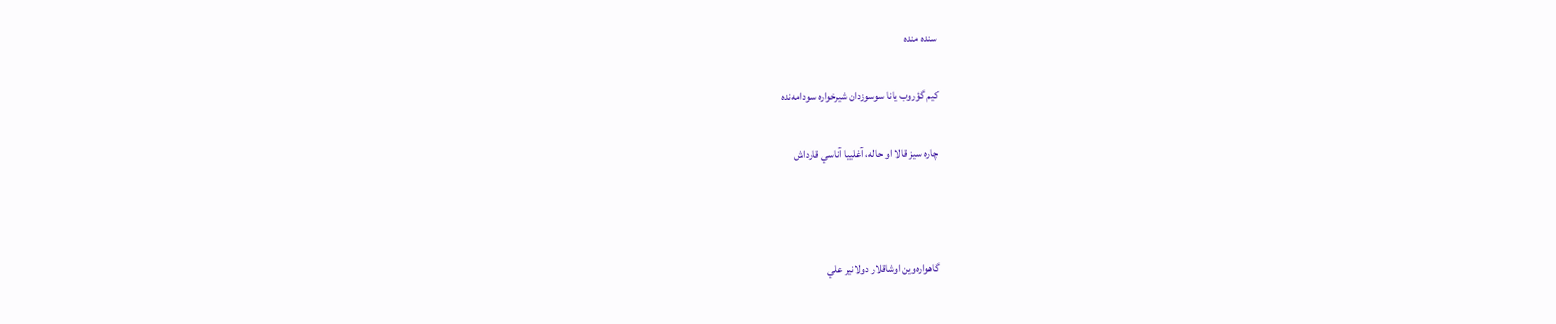سنده منده

كيم گؤروب يانا سوسوزدان شيرخواره سودامه‌نده

چاره سيز قالا او حاله، آغلييا آناسي قارداش



گاهواره‌وين اوشاقلار دولانير علي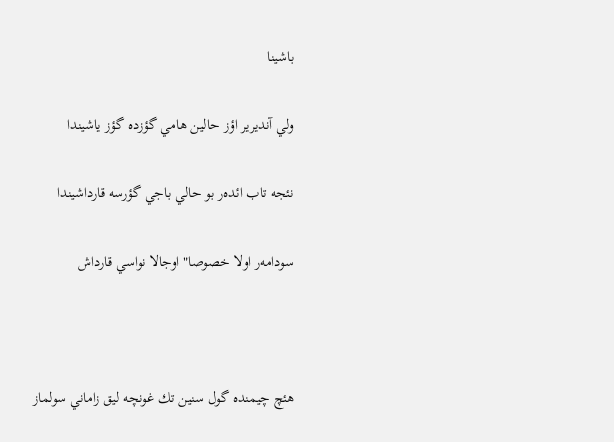باشينا

ولي آنديرير اؤز حالين هامي گؤزده گؤز ياشيندا

نئجه تاب ائده‌ر بو حالي باجي گؤرسه قارداشيندا

سودامه‌ر اولا خصوصا" اوجالا نواسي قارداش



هئچ چيمنده گول سنين تك غونچه ليق زاماني سولماز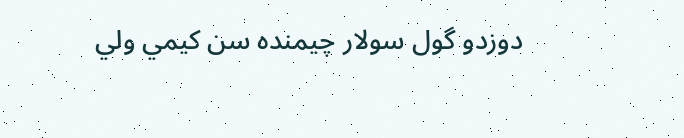دوزدو گول سولار چيمنده سن كيمي ولي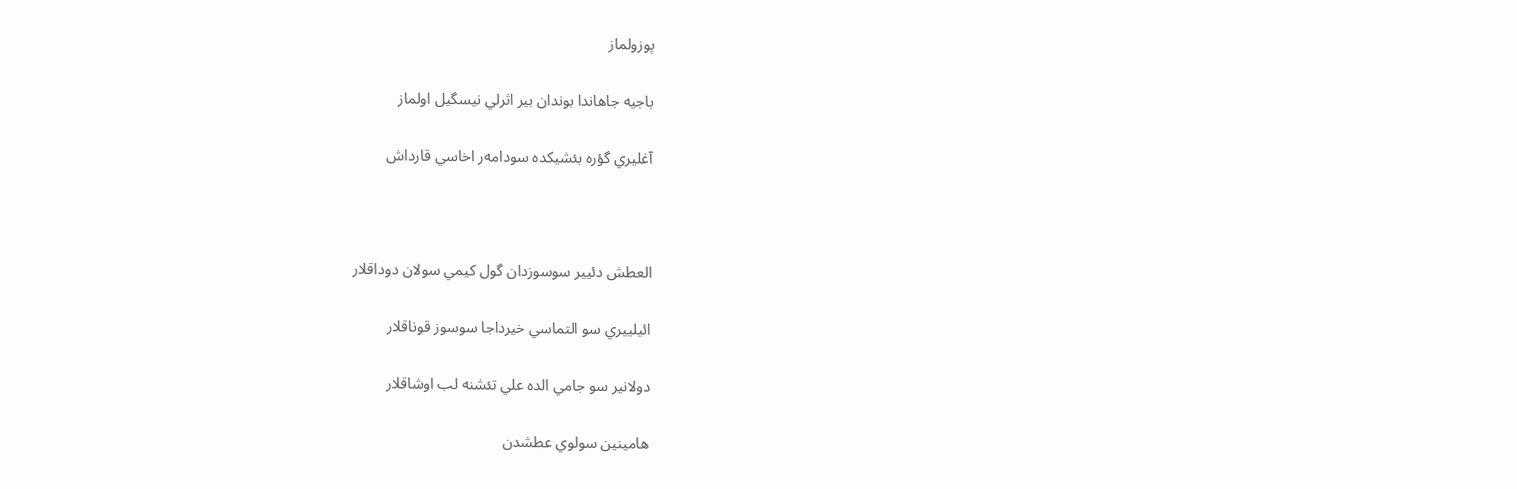پوزولماز

باجيه جاهاندا بوندان بير اثرلي نيسگيل اولماز

آغليري گؤره بئشيكده سودامه‌ر اخاسي قارداش



العطش دئيير سوسوزدان گول كيمي سولان دوداقلار

ائيلييري سو التماسي خيرداجا سوسوز قوناقلار

دولانير سو جامي الده علي تئشنه لب اوشاقلار

هامينين سولوي عطشدن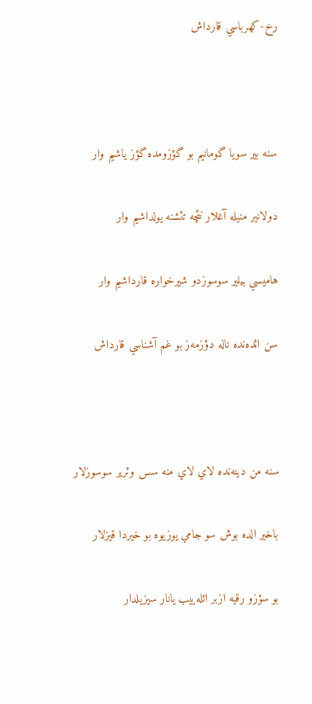رخ-كهرباسي قارداش



سنه بير سويا گومانيم بو گؤزومده گؤز ياشيم وار

دولانير منيله آغلار نئچه تئشنه يولداشيم وار

هاميسي بيلير سوسوزدو شيرخواره قارداشيم وار

سن ائده‌نده ناله دؤزمه‌ز بو غم آشناسي قارداش



سنه من دينه‌نده لاي لاي منه سس وئرير سوسوزلار

باخير الده بوش سو جامي يوزيوه بو خيردا قيزلار

بو سؤزو رقيه ازبر ائله‌ييب يانار سيزيلدار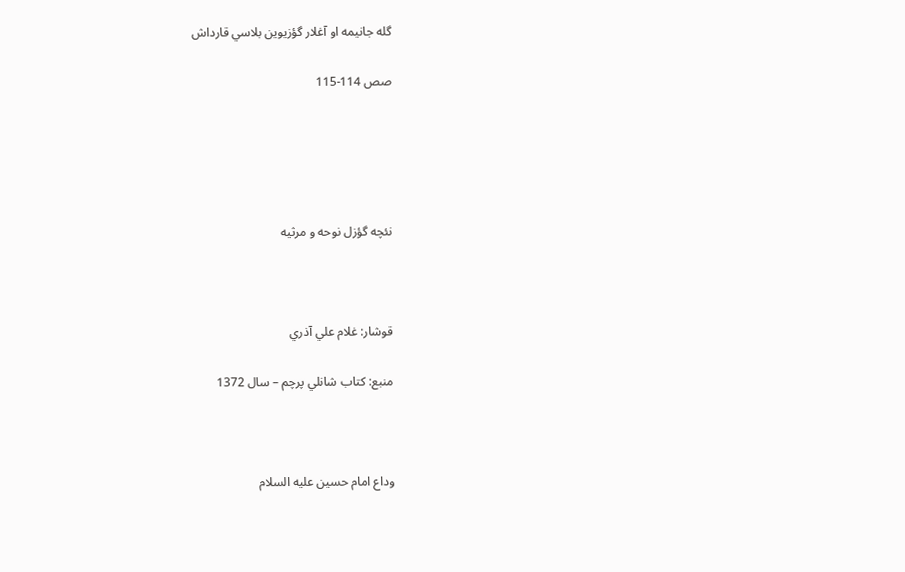گله جانيمه او آغلار گؤزيوين بلاسي قارداش

صص 114-115





نئچه گؤزل نوحه و مرثيه



قوشار: غلام علي آذري

منبع: كتاب شانلي پرچم – سال 1372



وداع امام حسين عليه السلام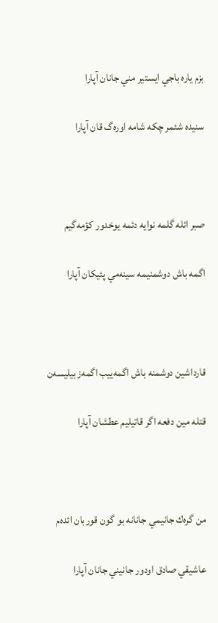بزم ياره باجي ايستير مني جانان آپارا

سنيده شئمر چكه شامه اوره‌گ قان آپارا



صبر ائله گلمه نوايه دئمه يوخدور كؤمه‌گيم

اگمه باش دوشمنيمه سينه‌مي پئيكان آپارا



قارداشين دوشمنه باش اگمه‌ييب اگمه‌ز بيليسه‌ن

قتله مين دفعه اگر قاتيليم عطشان آپارا



من گره‌ك جانيمي جانانه بو گون قوربان ائده‌م

عاشيقي صادق اودور جانيني جانان آپارا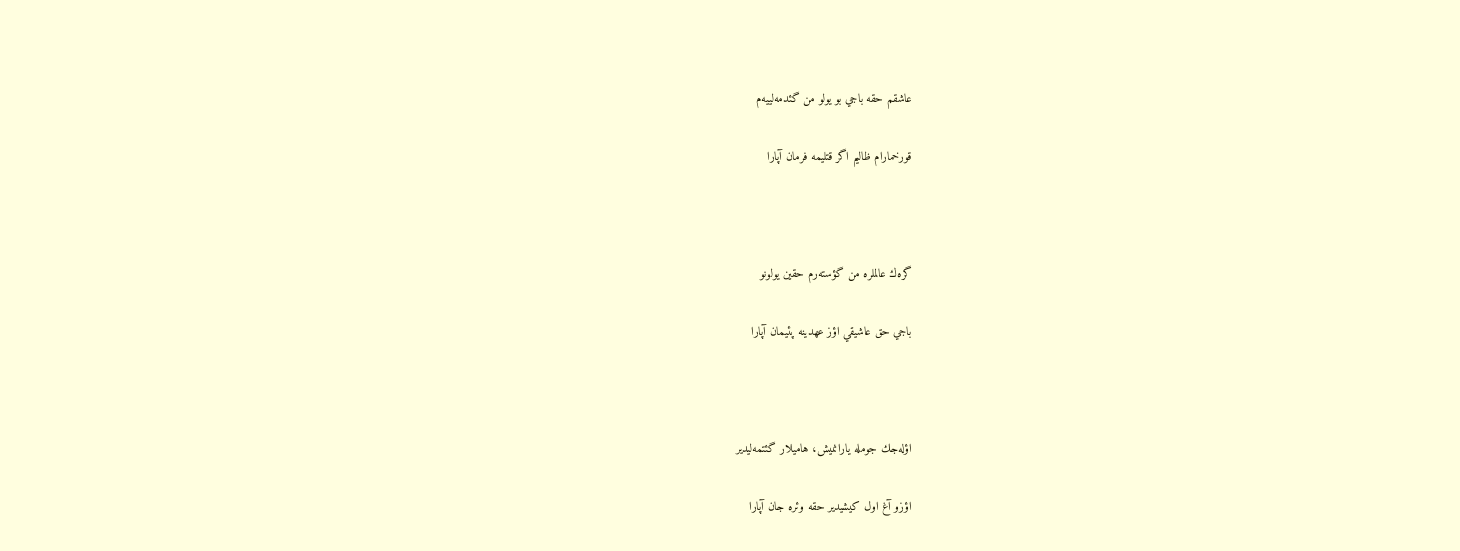عاشقم حقه باجي بو يولو من گئدمه‌لييه‌م

قورخمارام ظاليم اگر قتليمه فرمان آپارا



گره‌ك عالملره من گؤسته‌رم حقين يولونو

باجي حق عاشيقي اؤز عهدينه پئيمان آپارا



اؤله‌جك جومله يارانميش، هاميلار گئتمه‌ليدير

اؤزو آغ اول كيشيدير حقه وئره جان آپارا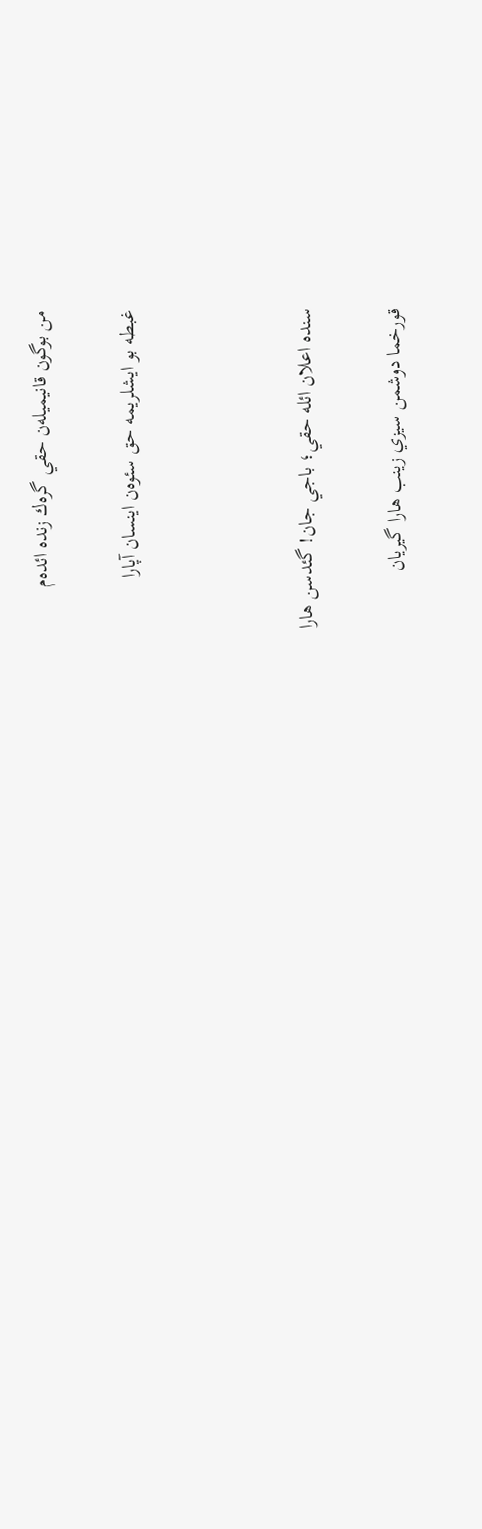من بوگون قانيميله‌ن حقي گره‌‌ك زنده ائده‌م

غبطه بو ايشلريمه حق سئوه‌ن اينسان آپارا



سنده اعلان ائله حقي؛ باجي جان! گئدسن هارا

قورخما دوشمن سيزي زينب هارا گيريان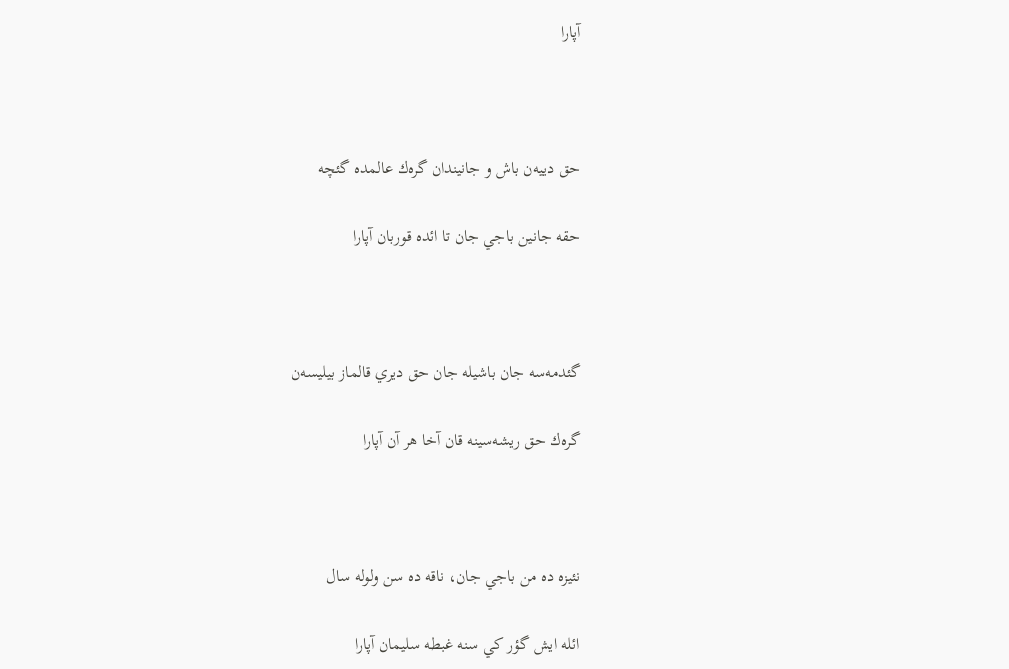آپارا



حق دييه‌ن باش و جانيندان گره‌ك عالمده گئچه

حقه جانين باجي جان تا ائده قوربان آپارا



گئدمه‌سه جان باشيله جان حق ديري قالماز بيليسه‌ن

گره‌ك حق ريشه‌سينه قان آخا هر آن آپارا



نئيزه ده من باجي جان، ناقه ده سن ولوله سال

ائله ايش گؤر كي سنه غبطه سليمان آپارا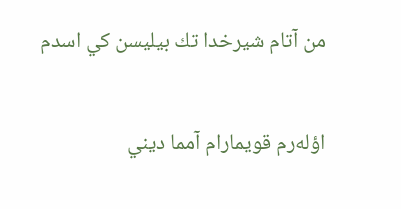من آتام شيرخدا تك بيليسن كي اسدم

اؤله‌رم قويمارام آمما ديني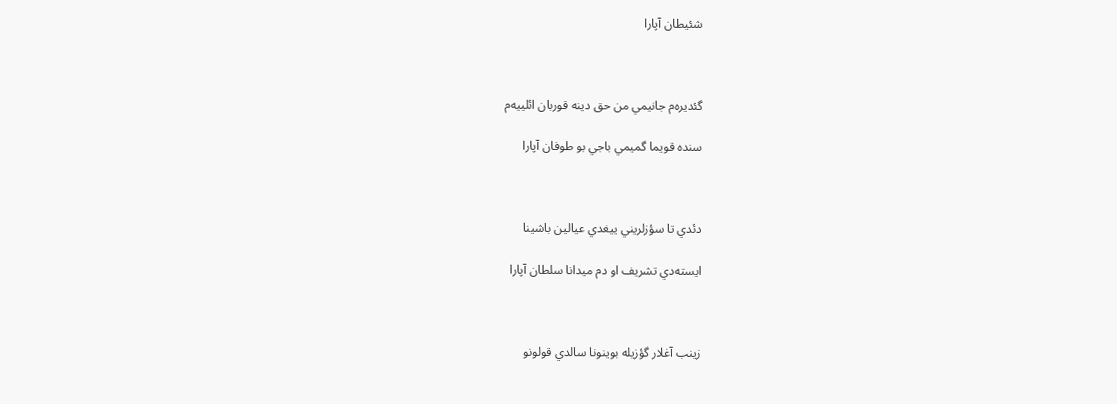شئيطان آپارا



گئديره‌م جانيمي من حق دينه قوربان ائلييه‌م

سنده قويما گميمي باجي بو طوفان آپارا



دئدي تا سؤزلريني ييغدي عيالين باشينا

ايسته‌دي تشريف او دم ميدانا سلطان آپارا



زينب آغلار گؤزيله بوينونا سالدي قولونو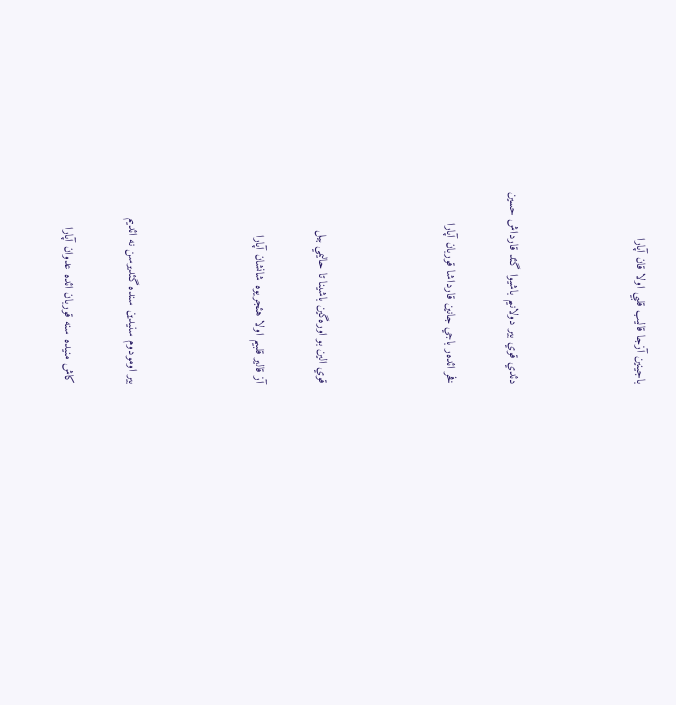باجينين آزجا قاليب قلبي اولا قان آپارا



دئدي قوي بير دولانيم باشيوا گئد قارداش حسين

فخر ائده‌ر باجي جانين قارداشا قوربان آپارا



قوي الين بو اوره‌گين باشينا تا حاليمي بيل

آز قالير قلبيم اولا هئجريوه شانشان آپارا



بير اومودوم سنيدين سنده گئديرسن نه ائديم

كاش منيده سنه قوربان ائده عدوان آپارا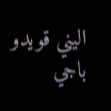اليني قويدو باجي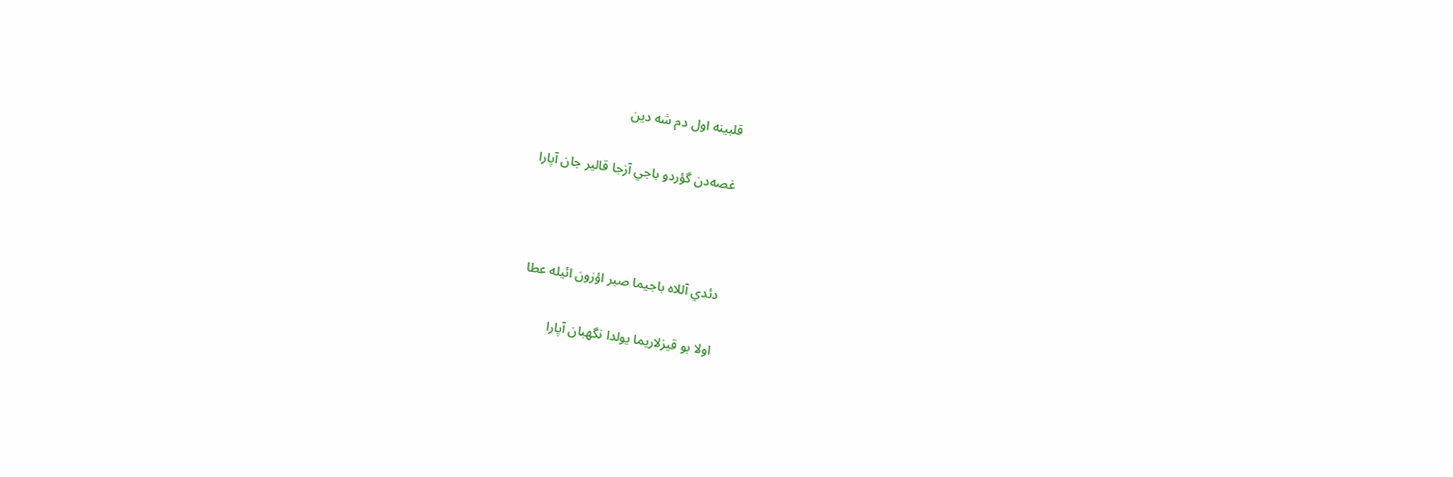قلبينه اول دم شه دين

غصه‌دن گؤردو باجي آزجا قالير جان آپارا



دئدي آللاه باجيما صبر اؤزون ائيله عطا

اولا بو قيزلاريما يولدا نگهبان آپارا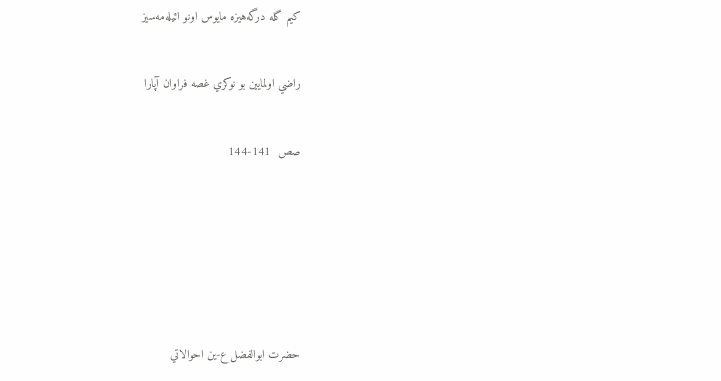كيم گله درگه‌هيزه مايوس اونو ائيله‌مه‌سيز

راضي اولمايين بو نوكري غصه فراوان آپارا

صص  141-144





حضرت ابوالفضل ع-ين احوالاتي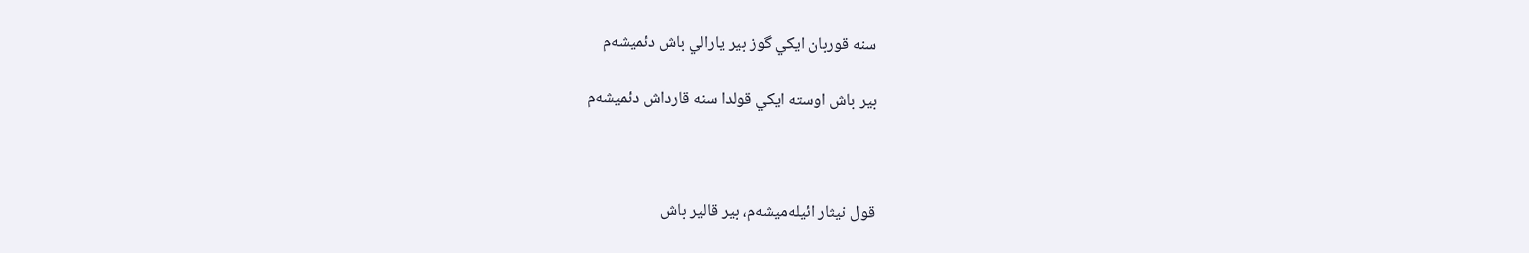سنه قوربان ايكي گوز بير يارالي باش دئميشه‌م

بير باش اوسته ايكي قولدا سنه قارداش دئميشه‌م



قول نيثار ائيله‌ميشه‌م، بير قالير باش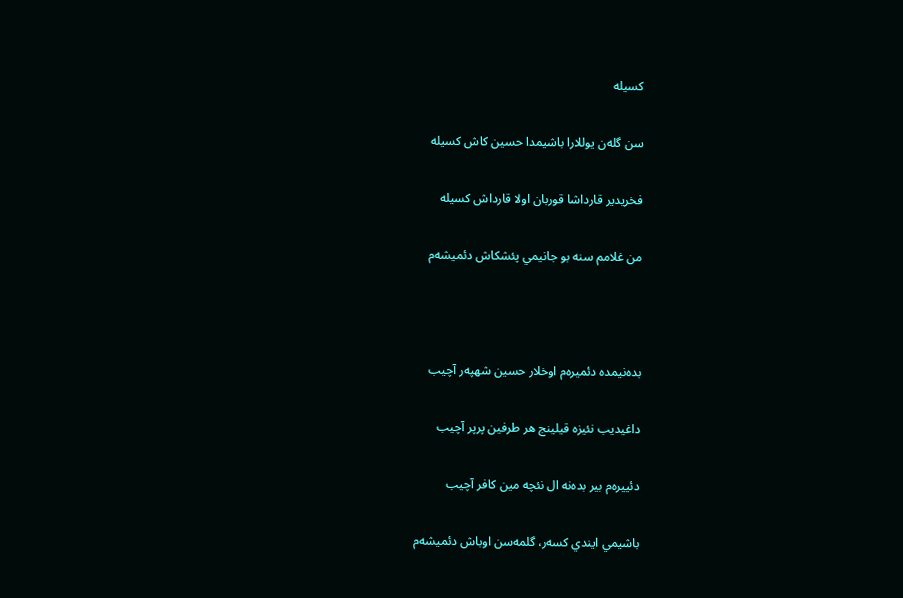كسيله

سن گله‌ن يوللارا باشيمدا حسين كاش كسيله

فخريدير قارداشا قوربان اولا قارداش كسيله

من غلامم سنه بو جانيمي پئشكاش دئميشه‌م



بده‌نيمده دئميره‌م اوخلار حسين شهپه‌ر آچيب

داغيديب نئيزه قيلينج هر طرفين پرپر آچيب

دئييره‌م بير بده‌نه ال نئچه مين كافر آچيب

باشيمي ايندي كسه‌ر، گلمه‌سن اوباش دئميشه‌م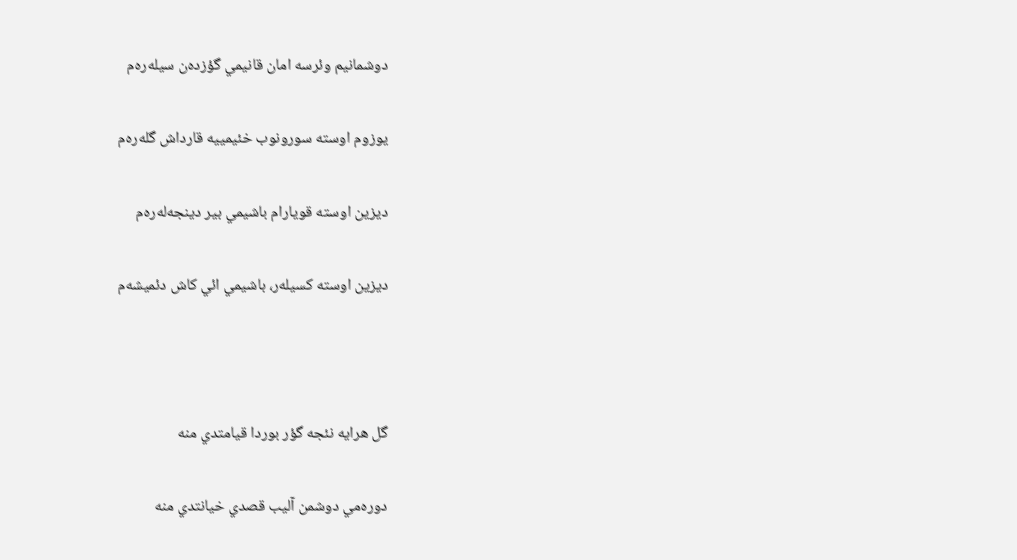دوشمانيم وئرسه امان قانيمي گؤزده‌ن سيله‌ره‌م

يوزوم اوسته سورونوب خئيمييه قارداش گله‌ره‌م

ديزين اوسته قويارام باشيمي بير دينجه‌له‌ره‌م

ديزين اوسته كسيله‌ر، باشيمي ائي كاش دئميشه‌م



گل هرايه نئجه گؤر بوردا قيامتدي منه

دوره‌مي دوشمن آليب قصدي خيانتدي منه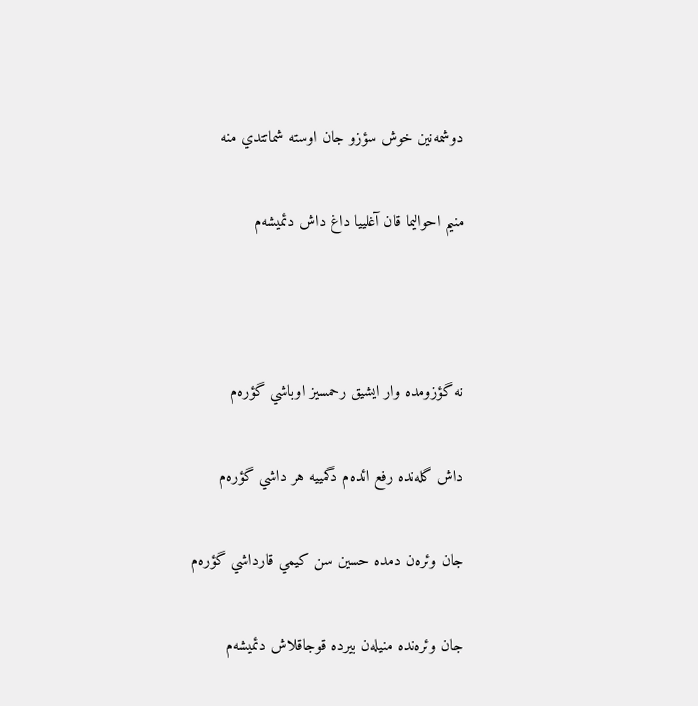دوشمه‌نين خوش سؤزو جان اوسته شماتتدي منه

منيم احواليما قان آغلييا داغ داش دئميشه‌م



نه گؤزومده وار ايشيق رحمسيز اوباشي گؤره‌م

داش گله‌نده رفع ائده‌م دگمييه هر داشي گؤره‌م

جان وئره‌ن دمده حسين سن كيمي قارداشي گؤره‌م

جان وئره‌نده منيله‌ن بيرده قوجاقلاش دئميشه‌م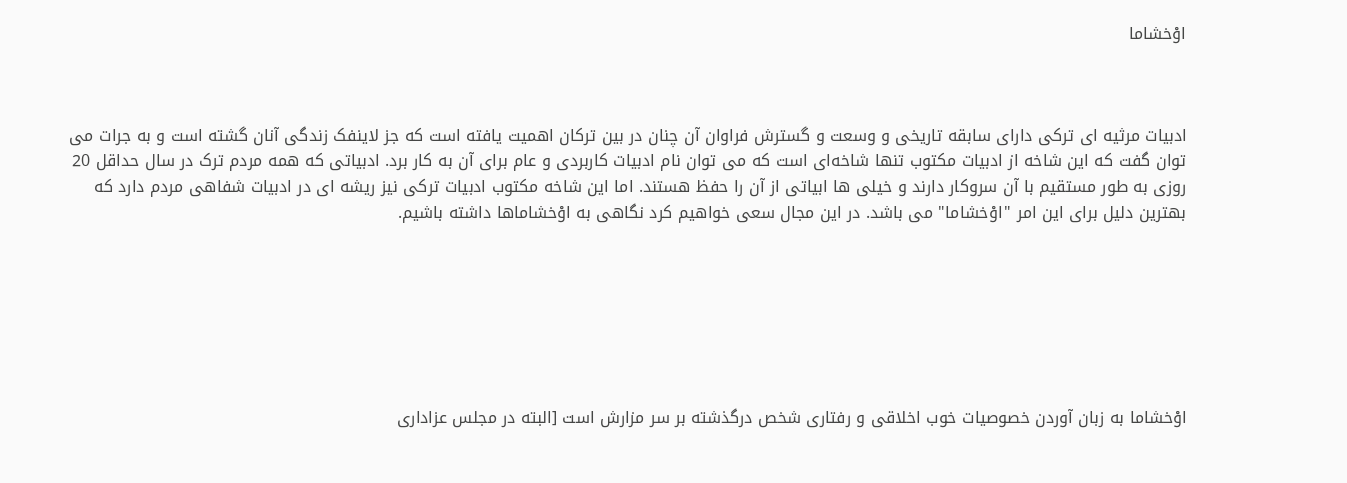اوْخشاما



ادبیات مرثیه ای ترکی دارای سابقه تاریخی و وسعت و گسترش فراوان آن چنان در بین ترکان اهمیت یافته است که جز لاینفک زندگی آنان گشته است و به جرات می توان گفت که این شاخه از ادبیات مکتوب تنها شاخه‌ای است که می توان نام ادبیات کاربردی و عام برای آن به کار برد. ادبیاتی که همه مردم ترک در سال حداقل 20 روزی به طور مستقیم با آن سروکار دارند و خیلی ها ابیاتی از آن را حفظ هستند. اما این شاخه مکتوب ادبیات ترکی نیز ریشه ای در ادبیات شفاهی مردم دارد که بهترین دلیل برای این امر "اوْخشاما" می باشد. در این مجال سعی خواهیم کرد نگاهی به اوْخشاماها داشته باشیم.







اوْخشاما به زبان آوردن خصوصیات خوب اخلاقی و رفتاری شخص درگذشته بر سر مزارش است [البته در مجلس عزاداری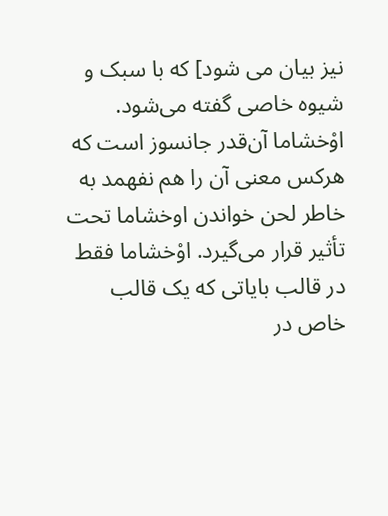نیز بیان می شود] که با سبک و شیوه خاصی گفته می‌شود. اوْخشاما آن‌قدر جانسوز است که هرکس معنی آن را هم نفهمد به خاطر لحن خواندن اوخشاما تحت تأثیر قرار می‌گیرد. اوْخشاما فقط در قالب بایاتی که یک قالب خاص در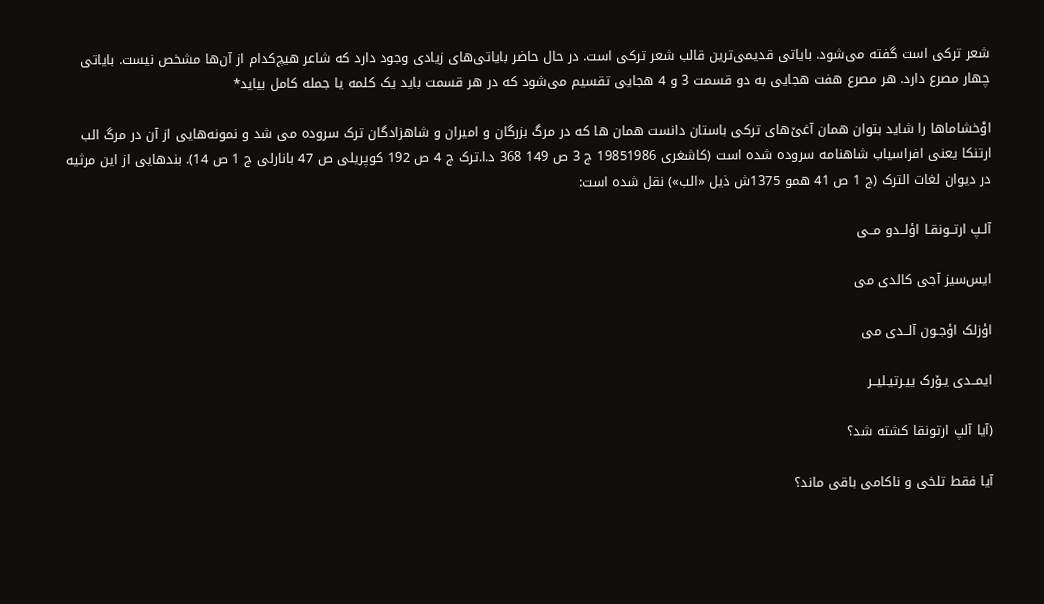شعر ترکی است گفته می‌شود. بایاتی قدیمی‌ترین قالب شعر ترکی است. در حال حاضر بایاتی‌های زیادی وجود دارد که شاعر هیچ‌کدام از آن‌ها مشخص نیست. بایاتی چهار مصرع دارد. هر مصرع هفت هجایی به دو قسمت 3 و 4 هجایی تقسیم می‌شود که در هر قسمت باید یک کلمه یا جمله کامل بیاید*

اوْخشاماها را شاید بتوان همان آغێ‌های ترکی باستان دانست همان ها که در مرگ بزرگان و امیران و شاهزادگان ترک سروده می شد و نمونه‌هایی از آن در مرگ الب ارتنکا یعنی افراسیاب شاهنامه سروده شده است (کاشغری 19851986 ج 3 ص 149 368 د.ا.ترک ج 4 ص 192 کوپریلی ص 47 بانارلی ج 1 ص 14). بندهایی از این مرثیه در دیوان لغات الترک (ج 1 ص 41 همو 1375ش ذیل «الب») نقل شده است:

آلـپ ارتــونقـا اؤلــدو مــی

ایس‌سیز آجی کالدی می

اؤزلک اؤجـون آلــدی می

ایمــدی یـۆرک ییـرتیـلیــر

(آیا آلپ ارتونقا کشته شد؟

آیا فقط تلخی و ناکامی باقی ماند؟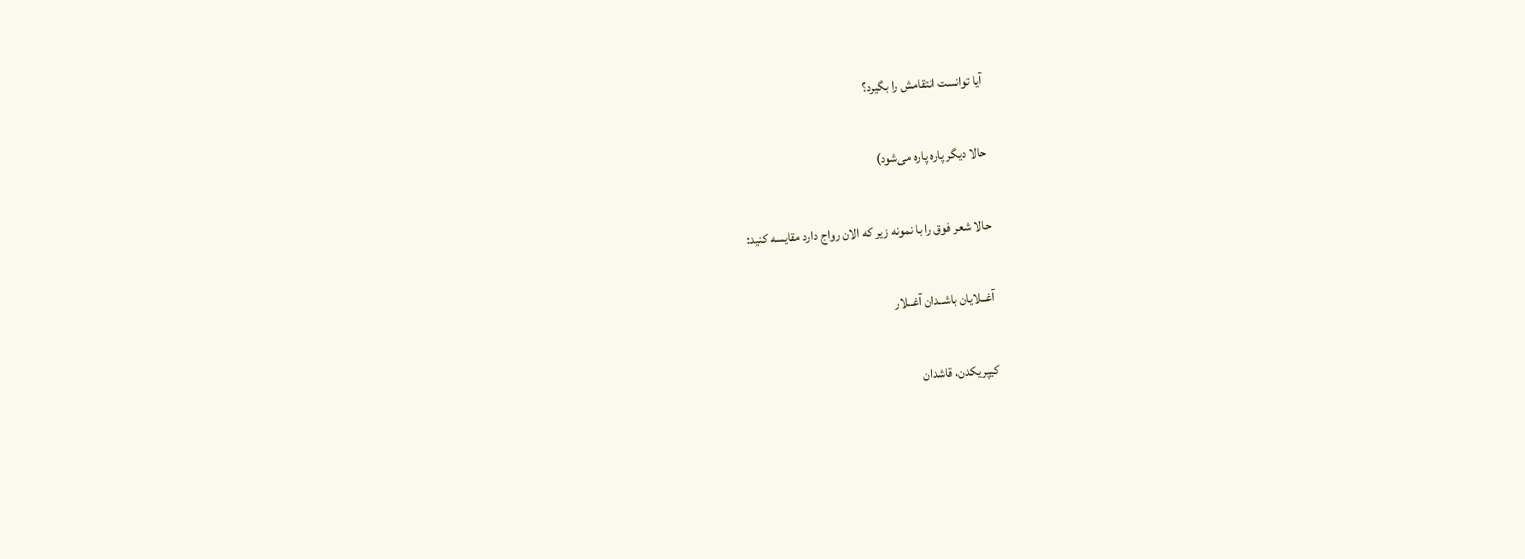آیا توانست انتقامش را بگیرد؟

حالا دیگر پاره پاره می‌شود)

حالا شعر فوق را با نمونه زیر که الان رواج دارد مقایسه کنید:

آغــلایان باشــدان آغــلار

کیپریکدن، قاشدان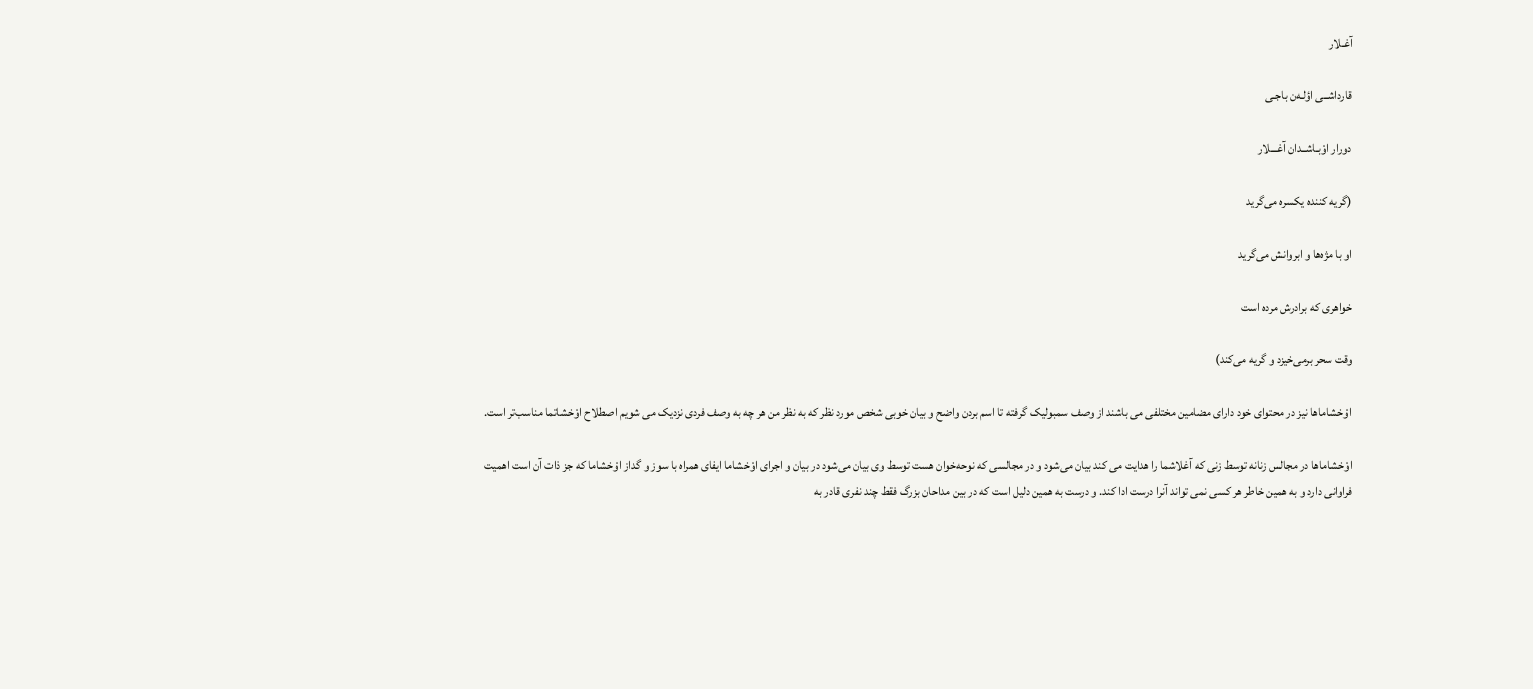آغـلار

قارداشــی اؤلـه‌ن باجـی

دورار اوْبـاشــدان آغـــلار

(گریه کننده یکسره می‌گرید

او با مژه‌ها و ابروانش می‌گرید

خواهری که برادرش مرده است

وقت سحر برمی‌خیزد و گریه می‌کند)

اوْخشاماها نیز در محتوای خود دارای مضامین مختلفی می باشند از وصف سمبولیک گرفته تا اسم بردن واضح و بیان خوبی شخص مورد نظر که به نظر من هر چه به وصف فردی نزدیک می شویم اصطلاح اوْخشاتما مناسب‌تر است.

اوْخشاماها در مجالس زنانه توسط زنی که آغلاشما را هدایت می کند بیان می‌شود و در مجالسی که نوحه‌خوان هست توسط وی بیان می‌شود در بیان و اجرای اوْخشاما ایفای همراه با سوز و گداز اوْخشاما که جز ذات آن است اهمیت فراوانی دارد و به همین خاطر هر کسی نمی تواند آنرا درست ادا کند. و درست به همین دلیل است که در بین مداحان بزرگ فقط چند نفری قادر به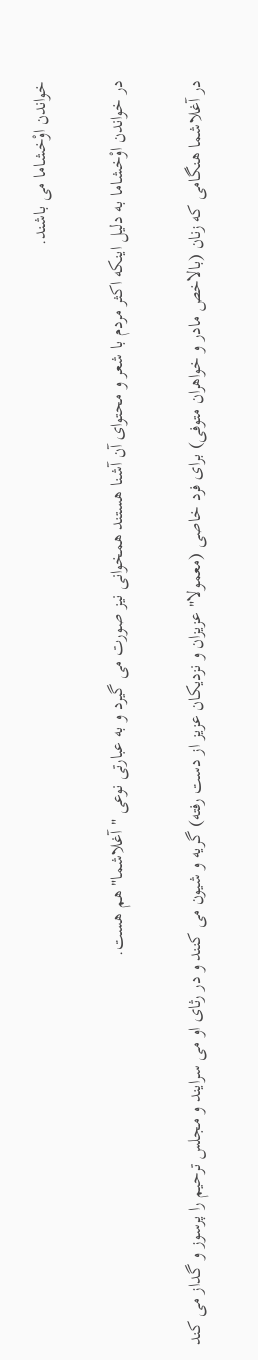خواندن اوْخشاما می باشند.

در خواندن اوْخشاما به دلیل اینکه اکثر مردم با شعر و محتوای آن آشنا هستند همخوانی نیز صورت می گیرد و به عبارتی نوعی "آغلاشما" هم هست.

در آغلاشما هنگامی که زنان (بالاخص مادر و خواهران متوفی) برای فرد خاصی (معمولا" عزیزان و نزدیکان عزیز از دست رفته) گریه و شیون می کنند و در رثای او می سرایند و مجلس ترحیم را پرسوز و گداز می کند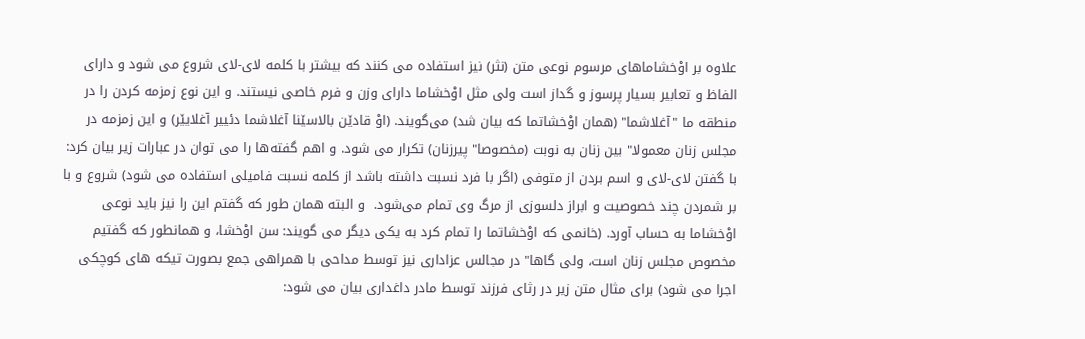علاوه بر اوْخشاماهای مرسوم نوعی متن (نثر) نیز استفاده می کنند که بیشتر با کلمه لای-لای شروع می شود و دارای الفاظ و تعابیر بسیار پرسوز و گداز است ولی مثل اوْخشاما دارای وزن و فرم خاصی نیستند. و این نوع زمزمه کردن را در منطقه ما "آغلاشما" (همان اوْخشاتما که بیان شد) می‌گویند. (اوْ قادێن بالاسێنا آغلاشما دئییر آغلایێر) و این زمزمه در مجلس زنان معمولا" بین زنان به نوبت (مخصوصا" پیرزنان) تکرار می شود. و اهم گفته‌ها را می توان در عبارات زیر بیان کرد: با گفتن لای-لای و اسم بردن از متوفی (اگر با فرد نسبت داشته باشد از کلمه نسبت فامیلی استفاده می شود) شروع و با بر شمردن چند خصوصیت و ابراز دلسوزی از مرگ وی تمام می‌شود.  و البته همان طور که گفتم این را نیز باید نوعی اوْخشاما به حساب آورد. (خانمی که اوْخشاتما را تمام کرد به یکی دیگر می گویند: سن اوْخشا، و همانطور که گفتیم مخصوص مجلس زنان است، ولی گاها" در مجالس عزاداری نیز توسط مداحی با همراهی جمع بصورت تیکه های کوچکی اجرا می شود) برای مثال متن زیر در رثای فرزند توسط مادر داغداری بیان می شود: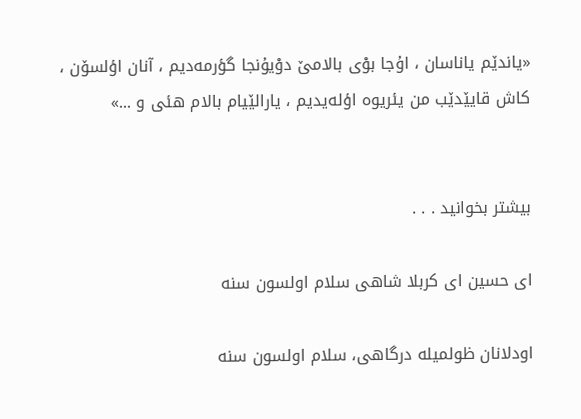«یاندێم یاناسان ، اۇجا بوْی بالامێ دوْیۇنجا گؤرمه‌دیم ، آنان اؤلسۆن ، کاش قایێدێب من یئریوه اؤله‌یدیم ، یارالێیام بالام هئی و ...»


بیشتر بخوانید . . .

ای حسین ای کربلا شاهی سلام اولسون سنه

اودلانان ظولمیله درگاهی، سلام اولسون سنه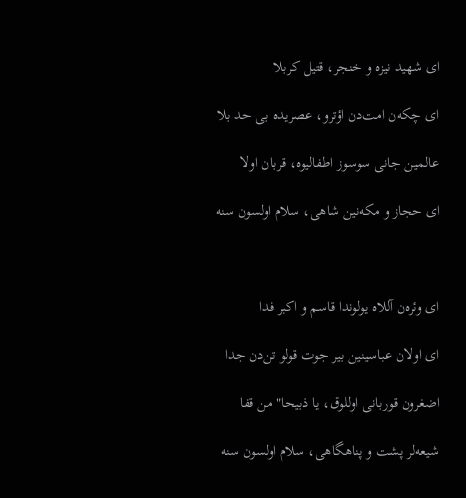ای شهید نیزه و خنجر، قتیل کربلا

ای چکه‌ن امت‌دن اؤترو، عصریده بی حد بلا

عالمین جانی سوسوز اطفالیوه، قربان اولا

ای حجاز و مکه‌نین شاهی، سلام اولسون سنه



ای وئره‌ن آللاه یولوندا قاسم و اکبر فدا

ای اولان عباسینین بیر جوت قولو تن‌دن جدا

اضغرون قوربانی اوللوق، یا ذبیحا" من قفا

شیعه‌لر پشت و پناهگاهی، سلام اولسون سنه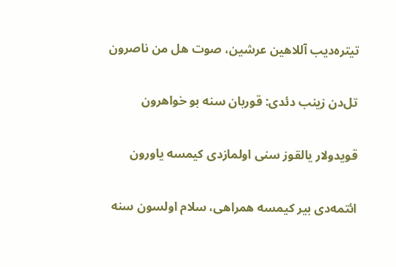تیتره‌دیب آللاهین عرشین، صوت هل من ناصرون

تل‌دن زینب دئدی: قوربان سنه بو خواهرون

قویدولار یالقوز سنی اولمازدی کیمسه یاورون

ائتمه‌دی بیر کیمسه همراهی، سلام اولسون سنه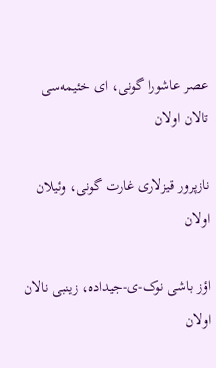عصر عاشورا گونی، ای خئیمه‌سی تالان اولان

نازپرور قیزلاری غارت گونی، وئیلان اولان

اؤز باشی نوک-ی-جیداده، زینبی نالان اولان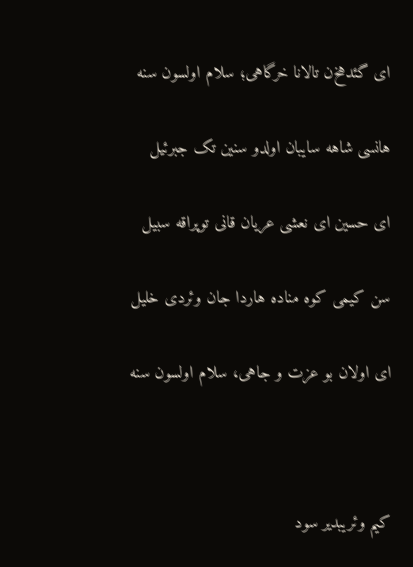ای گئدهخ‌ن تالانا خرگاهی؛ سلام اولسون سنه

هانسی شاهه سایبان اولدو سنین تک جبرئیل

ای حسین ای نعشی عریان قانی توپراقه سبیل

سن کیمی کوه مناده هاردا جان وئردی خلیل

ای اولان بو عزت و جاهی، سلام اولسون سنه



کیم وئریبدیر سود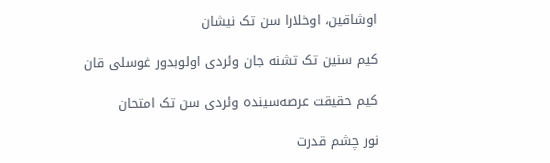اوشاقین، اوخلارا سن تک نیشان

کیم سنین تک تشنه جان وئردی اولوبدور غوسلی قان

کیم حقیقت عرصه‌سینده وئردی سن تک امتحان

نور چشم قدرت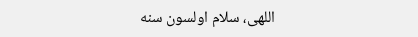اللهی، سلام اولسون سنه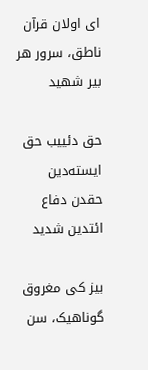ای اولان قرآن ناطق، سرور هر بیر شهید

حق دئییب حق ایسته‌دین حقدن دفاع ائتدین شدید

بیز کی مغروق گوناهیک، سن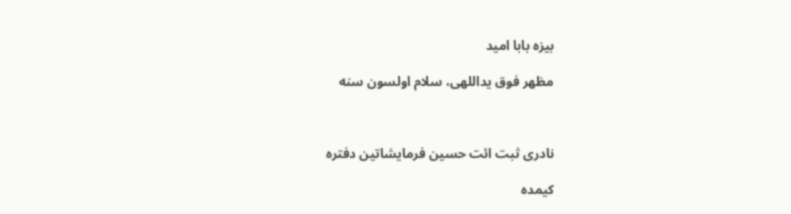بیزه بابا امید

مظهر فوق یداللهی، سلام اولسون سنه



نادری ثبت ائت حسین فرمایشاتین دفتره

کیمده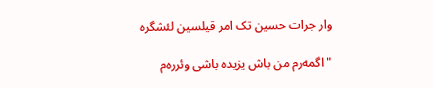وار جرات حسین تک امر قیلسین لئشگره

"اگمه‌رم من باش یزیده باشی وئرره‌م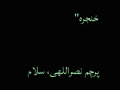خنجره"

پرچم نصراللهی، سلام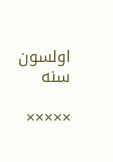اولسون سنه

×××××